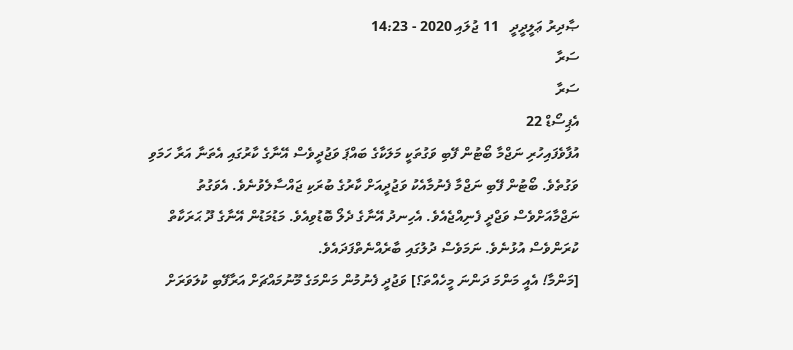ޞާދިރު ޢަލީދީދީ   11 ޖުލައި 2020 - 14:23
ސަރާ
ސަރާ
އެޕިސޯޑް 22
އުފާވެފައިހުރި ނަޖްމާ ބޯޓުން ފޭބި ވަގުތަކީ މަލަކާގެ ބައްޕަ ވަޖުދީވެސް އޭނާގެ ކާރުގައި އެތަނާ އަރާ ހަމަވި ވަގުތެވެ. ބޯޓުން ފޭބި ނަޖްމާ ފެނުމާއެކު ވަޖުދީއަށް ކާރުގެ ބުރަކި ޖައްސާލެވުނެވެ. އެވަގުތު ނަޖްމާއަށްވެސް ވަޖްދީ ފެނިއްޖެއެވެ. އެހިނދު އޭނާގެ ދެލޯ ބޮޑުވިއެވެ. މަޑުމަޑުން އޭނާގެ ދޫ ޙަރަކާތް ކުރަންވެސް އުޅުނެވެ. ނަމަވެސް ދުލުގައި ބާރެއްނެތްފަދައެވެ.
[މަންމާ! އެއީ މަންމަ ދަންނަ މީހެއްތަ؟] ވަޖުދީ ފެނުމުން މަންމަގެ މޫނުމައްޗަށް އަރާފޭބި ކުލަވަރަށް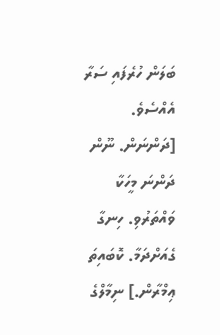ބަލަން ހުރެފައި ސަރާ އެއްސެވެ.
[ދަންނަން. ނޫން ދަންނަ މީހަކާ ވައްތަރުވި. ހިނގާ ގެއަށްދަމާ. ކޮބައިތަ ޢިމްރާން.] ނިމާލްގެ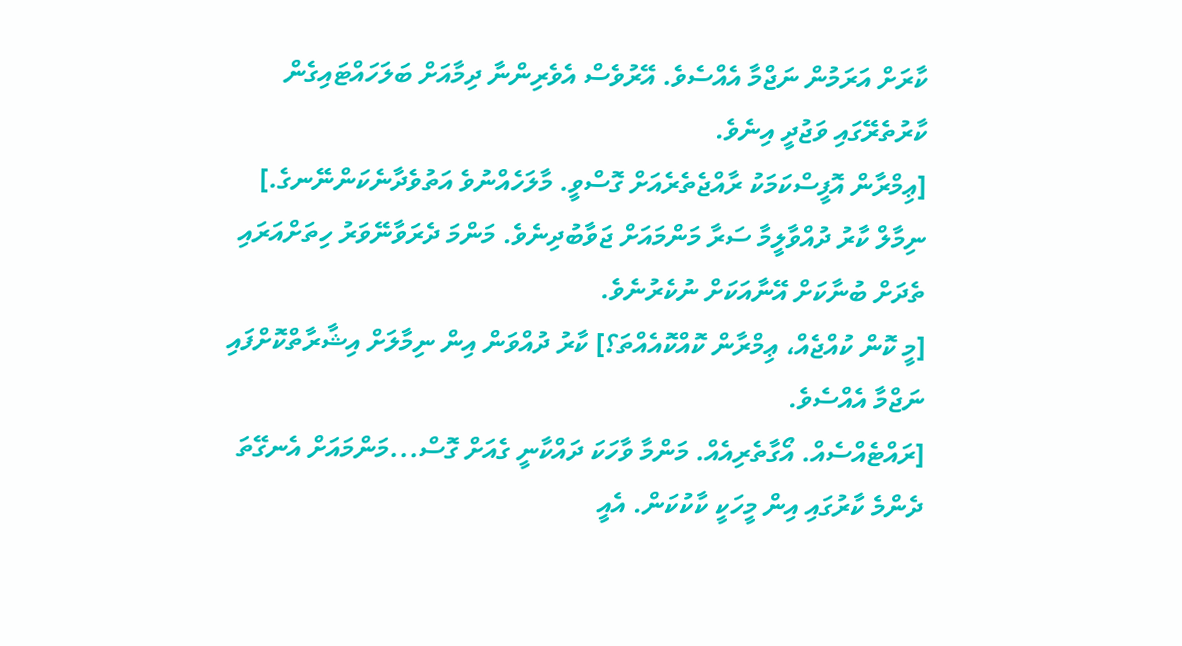ކާރަށް އަރަމުން ނަޖްމާ އެއްސެވެ. އޭރުވެސް އެވެރިންނާ ދިމާއަށް ބަލަހައްޓައިގެން ކާރުތެރޭގައި ވަޖުދީ އިނެވެ.
[ޢިމްރާން އޮފީސްކަމަކު ރާއްޖެތެރެއަށް ގޮސްވީ. މާލަހެއްނުވެ އަތުވެދާނެކަންނޭނގެ.] ނިމާލް ކާރު ދުއްވާލީމާ ސަރާ މަންމައަށް ޖަވާބުދިނެވެ. މަންމަ ދެރަވާނޭވަރު ހިތަށްއަރައި ތެދަށް ބުނާކަށް އޭނާއަކަށް ނުކެރުނެވެ.
[މީ ކޮން ކުއްޖެއް، ޢިމްރާން ކޮއްކޮއެއްތަ؟] ކާރު ދުއްވަން އިން ނިމާލަށް އިޝާރާތްކޮށްފައި ނަޖްމާ އެއްސެވެ.
[ރައްޓެއްސެއް. އޯގާތެރިއެއް. މަންމާ ވާހަކަ ދައްކާނީ ގެއަށް ގޮސް...މަންމައަށް އެނގޭތަ ދެންމެ ކާރުގައި އިން މީހަކީ ކާކުކަން. އެއީ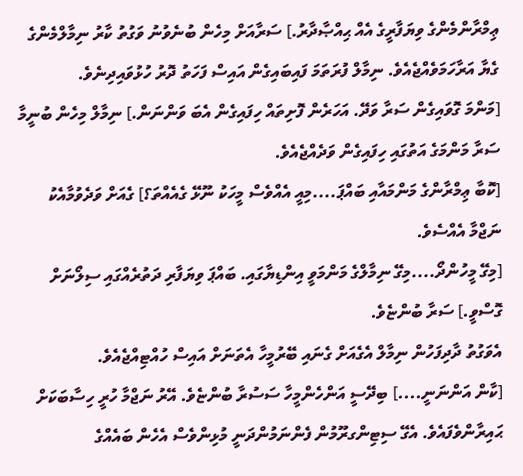ޢިމްރާންމެންގެ ވިޔަފާރީގެ އެއް ޙިއްޞާދާރު.] ސަރާއަށް މިހެން ބުނެވުނު ވަގުތު ކާރު ނިމާލްމެންގެ ގެޔާ އަރާހަމަވެއްޖެއެވެ. ނިމާލް ފުރަތަމަ ފައިބައިގެން އައިސް ފަހަތު ދޮރު ހުޅުވައިދިނެވެ.
[މަންމަ ގޮވައިގެން ސަރާ ވަދޭ. އަހަރެން ފޮށިތައް ހިފައިގެން އެބަ ވަންނަން.] ނިމާލް މިހެން ބުނީމާ ސަރާ މަންމަގެ އަތުގައި ހިފައިގެން ވަދެއްޖެއެވެ.
[ކޮބާ ޢިމްރާންގެ މަންމައާއި ބައްޕަ....މިއީ އެއްވެސް މީހަކު ނޫޅޭ ގެއެއްތަ؟] ގެއަށް ވަދެވުމާއެކު ނަޖްމާ އެއްސެވެ.
[މިގޭ މީހުންދޯ....މިގޭ ނިމާލްގެ މަންމަވީ އިންޑިޔާގައި. ބައްޕަ ވިޔަފާރި ދަތުރެއްގައި ސިލޯނަށް ގޮސްވީ.] ސަރާ ބުންޏެވެ.
އެވަގުތު ދާދިފަހުން ނިމާލް އެގެއަށް ގެނައި ބޭރުމީހާ އެތަނަށް އައިސް ހުއްޓިއްޖެއެވެ.
[ކާން އަންނަނީ....] ބިދޭސީ އަންހެންމީހާ ސަސުރާ ބުންޏެވެ. އޭރު ނަޖްމާ ހުރީ ހިސާބަކަށް ޙައިރާންވެފައެވެ. އެގޭ ސިޓިންގރޫމުން ފެންނަމުންދަނީ މުޅިންވެސް އެހެން ބައެއްގެ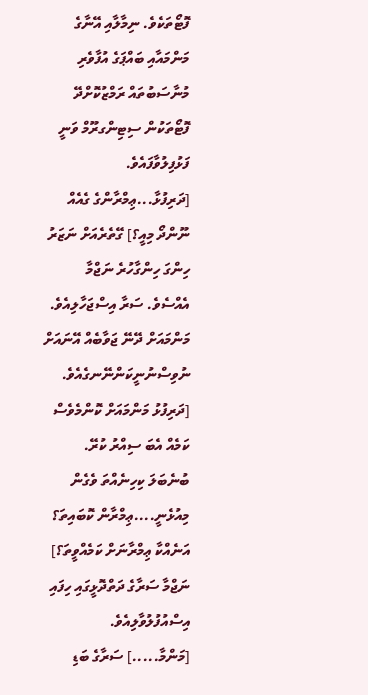ފޮޓޯތަކެވެ. ނިމާލާއި އޭނާގެ މަންމައާއި ބައްޕަގެ އުފާވެރި މުނާސަބުތައް ރަމްޒުކޮށްދޭ ފޮޓޯތަކުން ސިޓިންގރޫމް ވަނީ ފަޅުފިލުވާފައެވެ.
[ދަރިފުޅާ...ޢިމްރާންގެ ގެއެއް ނޫންދޯ މިއީ؟] ގޭތެރެއަށް ނަޒަރު ހިންގަ ހިންގާހުރެ ނަޖްމާ އެއްސެވެ. ސަރާ އިސްޖަހާލިއެވެ. މަންމައަށް ދޭނޭ ޖަވާބެއް އޭނައަށް ނުވިސްނުނީކަންނޭނގެއެވެ.
[ދަރިފުޅު މަންމައަށް ކޮންމެވެސް ކަމެއް އެބަ ސިއްރު ކުރޭ. ބުނެބަލަ ކިހިނެއްތަ ވެގެން މިއުޅެނީ....ޢިމްރާން ކޮބައިތަ؟ އަނެއްކާ ޢިމްރާނަށް ކަމެއްވީތަ؟] ނަޖްމާ ސަރާގެ ދަތްދޮޅީގައި ހިފައި އިސްއުފުލުވާލިއެވެ.
[މަންމާ.....] ސަރާގެ ބަޑި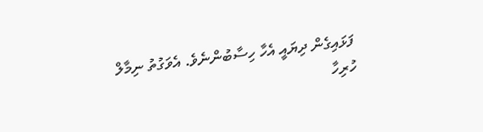ފަޅައިގެން ދިޔައީ އެހާ ހިސާބުންނެވެ. އެވަގުތު ނިމާލް ހުރިހާ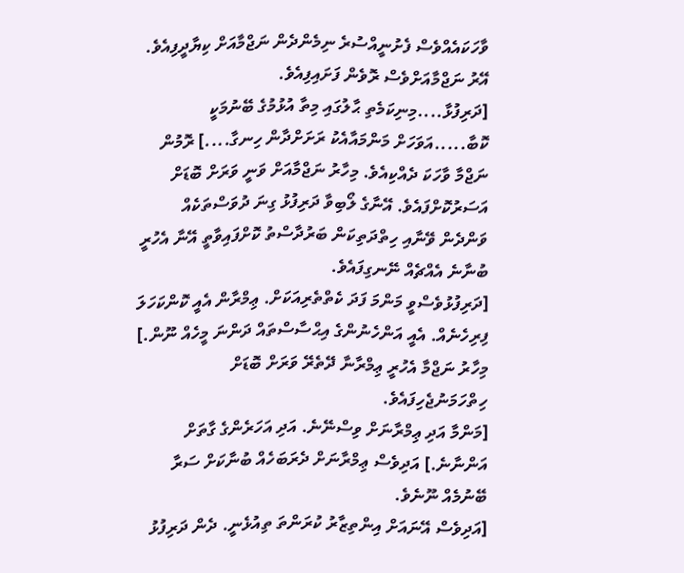ވާހަކައެއްވެސް ފެށުނީއްސުރެ ނިމެންދެން ނަޖްމާއަށް ކިޔާދީފިއެވެ. އޭރު ނަޖްމާއަށްވެސް ރޮވެން ފަށައިފިއެވެ.
[ދަރިފުޅާ....މިނިކަމެތި ޙާލުގައި މިތާ އުޅުމުގެ ބޭނުމަކީ ކޮބާ.....އަވަހަށް މަންމައާއެކު ރަށަށްދާން ހިނގާ....] ރޮމުން ނަޖްމާ ވާހަކަ ދެއްކިއެވެ. މިހާރު ނަޖްމާއަށް ވަނީ ވަރަށް ބޮޑަށް އަސަރުކޮށްފައެވެ. އޭނާގެ ލޯބިވާ ދަރިފުޅު ގިނަ ދުވަސްތަކެއް ވަންދެން ވޭނާއި ހިތްދަތިކަން ބަރުދާސްތު ކޮށްފައިވާތީ އޭނާ އެހުރީ ބުނާނެ އެއްޗެއް ނޭނގިފައެވެ.
[ދަރިފުޅުވެސްވީ މަންމަ ފަދަ ކެތްތެރިއަކަށް. ޢިމްރާން އެއީ ކޮންކަހަލަ ފިރިހެނެއް. އެއީ އަންހެނުންގެ އިޙްސާސްތައް ދަންނަ މީހެއް ނޫން.] މިހާރު ނަޖްމާ އެހުރީ ޢިމްރާނާ ދޭތެރޭ ވަރަށް ބޮޑަށް ހިތްހަމަނުޖެހިފައެވެ.
[މަންމާ އަދި ޢިމްރާނަށް ވިސްނޭނެ. އަދި އަހަރެންގެ ގާތަށް އަންނާނެ.] އަދިވެސް ޢިމްރާނަށް ދެރަބަހެއް ބުނާކަށް ސަރާ ބޭނުމެއް ނޫނެވެ.
[އަދިވެސް އޭނައަށް އިންތިޒާރު ކުރަންތަ ތިއުޅެނީ. ދެން ދަރިފުޅު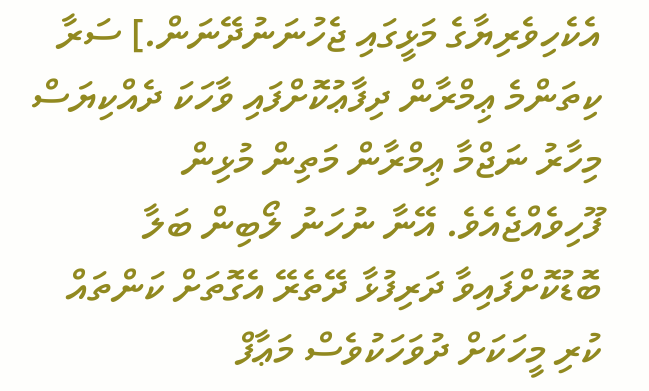އެކެހިވެރިޔާގެ މަޅީގައި ޖެހުނަނުދޭނަން.] ސަރާ ކިތަންމެ ޢިމްރާން ދިފާޢުކޮށްފައި ވާހަކަ ދެއްކިޔަސް މިހާރު ނަޖްމާ ޢިމްރާން މަތިން މުޅިން ފޫހިވެއްޖެއެވެ. އޭނާ ނުހަނު ލޯބިން ބަލާ ބޮޑުކޮށްފައިވާ ދަރިފުޅާ ދޭތެރޭ އެގޮތަށް ކަންތައް ކުރި މީހަކަށް ދުވަހަކުވެސް މަޢާފް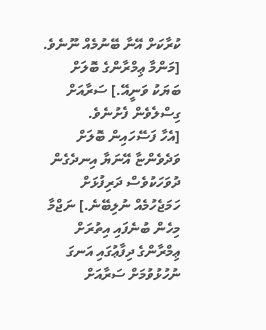ކުރާކަށް އޭނާ ބޭނުމެއް ނޫނެވެ.
[މަންމާ ޢިމްރާންގެ ބޮލަށް ބަޔަކު ވަނީއޭ.] ސަރާއަށް ގިސްލެވެން ފެށުނެވެ.
[އެހާ ފަސޭހައިން ބޮލަށް ވަދެވެންޏާ އޭނަޔާ އިނދެގެން ދުވަހަކުވެސް ދަރިފުޅަށް ހަމަޖެހުމެއް ނުލިބޭނެ.] ނަޖްމާ މިހެން ބުނެފައި އިތުރަށް ޢިމްރާންގެ ދިފާޢުގައި އަނގަ ނުހުޅުވުމަށް ސަރާއަށް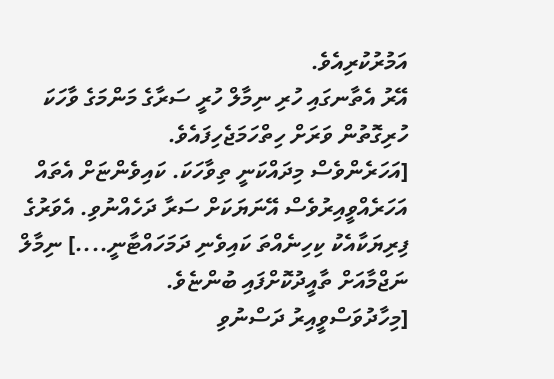އަމުރުކުރިއެވެ.
އޭރު އެތާނގައި ހުރި ނިމާލް ހުރީ ސަރާގެ މަންމަގެ ވާހަކަ ހުރިގޮތުން ވަރަށް ހިތްހަމަޖެހިފައެވެ.
[އަހަރެންވެސް މިދައްކަނީ ތިވާހަކަ. ކައިވެންޏަށް އެތައް އަހަރެއްވީއިރުވެސް އޭނަޔަކަށް ސަރާ ދަހެއްނުވި. އެވަރުގެ ފިރިޔަކާއެކު ކިހިނެއްތަ ކައިވެނި ދަމަހައްޓާނީ....] ނިމާލް ނަޖްމާއަށް ތާއީދުކޮށްފައި ބުންޏެވެ.
[މިހާދުވަސްވީއިރު ދަސްނުވި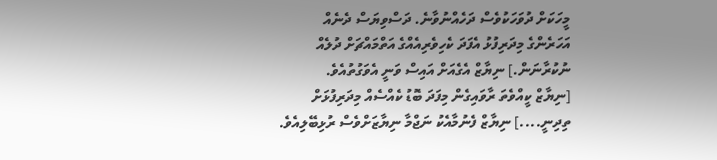މީހަކަށް ދުވަހަކުވެސް ދަހެއްނުވާނެ. ދަސްވިޔަސް ދެނެއް އަހަރެންގެ މިދަރިފުޅު އެފަދަ ކެހިވެރިއެއްގެ އަތްމައްޗަށް ދުލެއް ނުކުރާނަން.] ނިޔާޒް އެގެއަށް އައިސް ވަނީ އެވަގުތުއެވެ.
[ނިޔާޒް ކީއްވެތަ ރާވައިގެން މިފަދަ ބޮޑު ކެއްސެއް މިދަރިފުޅަށް ތިދިނީ....] ނިޔާޒް ފެނުމާއެކު ނަޖްމާ ނިޔާޒަށްވެސް ރުޅިބޭލިއެވެ.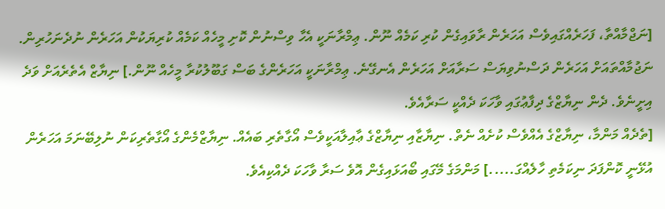[ނަޖްމާއްތާ، ފަހަރެއްގައިވެސް އަހަރެން ރާވައިގެން ކުރި ކަމެއް ނޫން. ޢިމްރާނަކީ އެހާ ވިސްނުން ކޮށި މީހެއް ކަމެއް ކުރިޔަކުން އަހަރެން ނުދެނަހުރިން. ނަޖުމާއްތައަށް އަހަރެން ދަސްނުވިޔަސް ސަރާއަށް އަހަރެން އެނގޭނެ. ޢިމްރާނަކީ އަހަރެންގެ ބަސް ގަބޫލުކުރާ މީހެއް ނޫން.] ނިޔާޒް އެތެރެއަށް ވަދެ އިށީނެވެ. ދެން ނިޔާޒްގެ ދިފާޢުގައި ވާހަކަ ދެއްކީ ސަރާއެވެ.
[ތެދެއް މަންމާ، ނިޔާޒްގެ އެއްވެސް ކުށެއް ނެތް. ނިޔާޒާއި ނިޔާޒްގެ ޢާއިލާއަކީވެސް އޯގާތެރި ބައެއް. ނިޔާޒްމެންގެ އޯގާތެރިކަން ނުލިބޭނަމަ އަހަރެން އުޅޭނީ ކޮންފަދަ ނިކަމެތި ހާލެއްގަ.....] މަންމަގެ މޭގައި ބޯއަޅައިގެން އޮވެ ސަރާ ވާހަކަ ދެއްކިއެވެ.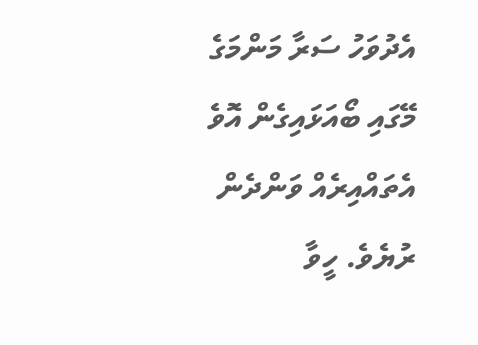އެދުވަހު ސަރާ މަންމަގެ މޭގައި ބޯއަޅައިގެން އޮވެ އެތައްއިރެއް ވަންދެން ރުޔެވެ. ހީވާ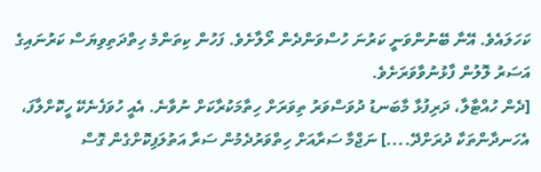ކަހަލައެވެ. އޭނާ ބޭނުންވަނީ ކަރުނަ ހުސްވަންދެން ރޯލާށެވެ. ފަހުން ކިތަންމެ ހިތްދަތިވިޔަސް ކަރުނައިގެ އަސަރު ލޮލުން ފާޅުނުވާވަރަށެވެ.
[ދެން ހުއްޓާލާ، ދަރިފުޅާ މާބަނޑު ދުވަސްވަރު ތިވަރަށް ހިތާމަކުރާކަށް ނުވާނެ. އެއީ ހުވަފެނެކޭ ހީކޮށްލާފަ، އެހަނދާންތަކާ ދުރަށްދޭ....] ނަޖްމާ ސަރާއަށް ހިތްވަރުދެމުން ސަރާ އަތުލަފިކޮށްގެން ގޮސް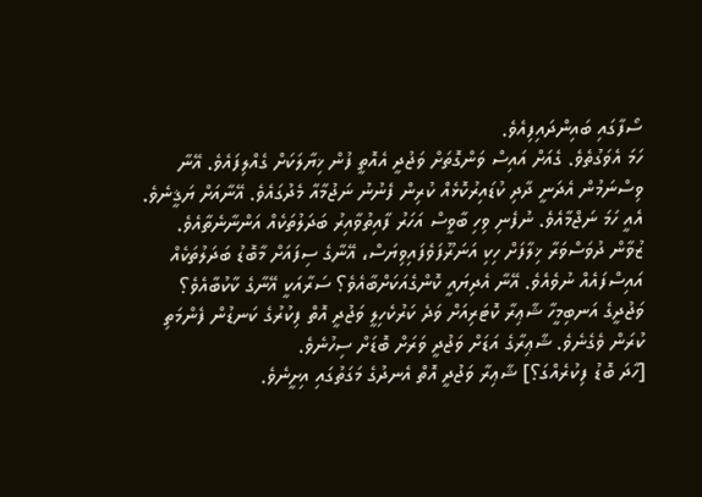ސޯފާގައި ބައިންދައިފިއެވެ.
ހަމަ އެވަގުތެވެ. ގެއަށް އައިސް ވަންގޮތަށް ވަޖުދީ އެއޮތީ ފުން ޚިޔާލަކަށް ގެއްލިފައެވެ. އޭނާ ވިސްނަމުން އެދަނީ ދާދި ކުޑައިރުކޮޅެއް ކުރިން ފެނުނު ނަޖުމާއާ މެދުގައެވެ. އޭނާއަށް ޔަޤީނެވެ. އެއީ ހަމަ ނަޖްމާއެވެ. ނުފެނި ވިހި ބާވީސް އަހަރު ފާއިތުވާއިރު ބަދަލުތަކެއް އަންނާނެތާއެވެ. ޒުވާން ދުވަސްވަރާ ޚިލާފަށް ހިކި އަނަރޫފަވެފައިވިޔަސް، އޭނާގެ ސިފައަށް މާބޮޑު ބަދަލުތަކެއް އައިސްފައެއް ނުވެއެވެ. އޭނާ އެދިޔައީ ކޮންގެއަކަށްބާއެވެ؟ ސަރާއަކީ އޭނާގެ ކާކުބާއެވެ؟ ވަޖުދީގެ އަނބިމީހާ ޝާޢިރާ ކޮޓަރިއަށް ވަދެ ކަރުކެހިލީ ވަޖުދީ އޮތް ފިކުރުގެ ކަނޑުން ފެންމަތި ކުރަން ވެގެނެވެ. ޝާޢިރާގެ އަޑަށް ވަޖުދީ ވަރަށް ބޮޑަށް ސިހުނެވެ.
[ހާދަ ބޮޑު ފިކުރެއްގަ؟] ޝާޢިރާ ވަޖުދީ އޮތް އެނދުގެ މަގަތުގައި އިށީނެވެ.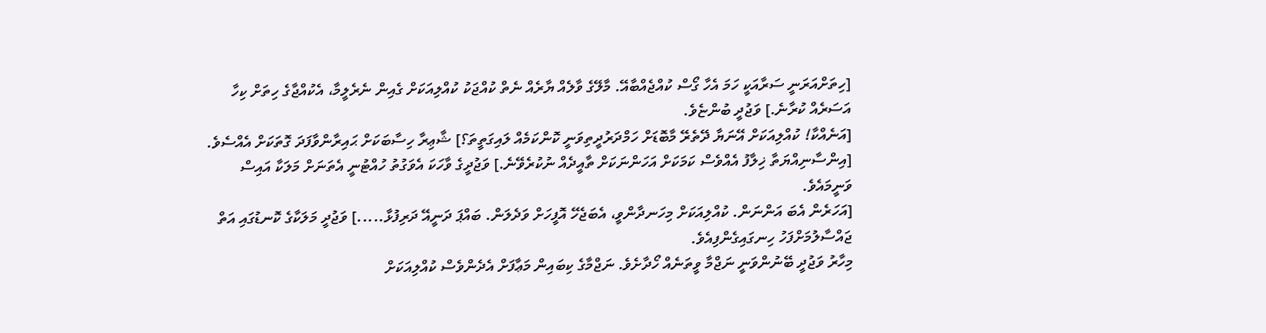[ހިތަށްއަރަނީ ސަރާއަކީ ހަމަ އެހާ ގޯސް ކުއްޖެއްބާއޭ. މާލޭގެ ވާލެއް ޔާރެއް ނެތް ކުއްޖަކު ކުއްލިއަކަށް ގެއިން ނެރެލީމާ، އެކުއްޖާގެ ހިތަށް ކިހާ އަސަރެއް ކުރާނެ.] ވަޖުދީ ބުންޏެވެ.
[އަނެއްކާ! ކުއްލިއަކަށް އޭނަޔާ ދޭތެރޭ މާބޮޑަށް ހަމްދަރުދީތިވަނީ ކޮންކަމެއް ލައިގަތީތަ؟] ޝާޢިރާ ހިސާބަކަށް ޙައިރާންވާފަދަ ގޮތަކަށް އެއްސެވެ.
[އިންސާނިއްޔަތާ ޚިލާފު އެއްވެސް ކަމަކަށް އަހަންނަކަށް ތާއީދެއް ނުކުރެވޭނެ.] ވަޖުދީގެ ވާހަކަ އެވަގުތު ހުއްޓުނީ އެތަނަށް މަލަކާ އައިސް ވަނީމައެވެ.
[އަހަރެން އެބަ އަންނަން. ކުއްލިއަކަށް މިހަނދާންވީ، އެބަޖެހޭ އޮފީހަށް ވަދެލަން. ބައްޕަ ދަނީއޭ ދަރިފުޅާ.....] ވަޖުދީ މަލަކާގެ ކޮނޑުގައި އަތް ޖައްސާލުމަށްފަހު ހިނގައިގެންފިއެވެ.
މިހާރު ވަޖުދީ ބޭނުންވަނީ ނަޖްމާ ވީތަނެއް ހޯދާށެވެ. ނަޖްމާގެ ކިބައިން މަޢާފަށް އެދެންވެސް ކުއްލިއަކަށް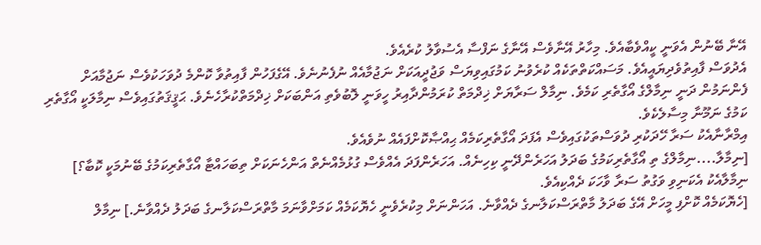އޭނާ ބޭނުން އެވަނީ ކީއްވެބާއެވެ. މިހާރު އޭނާވެސް އޭނާގެ ނަފްސާ އެސުވާލު ކުރެއެވެ.
އެދުވަސް ފާއިތުވެދިޔައީއެވެ. މަސައްކަތްތަކެއް ކުރެވުނު ކަމުގައިވިޔަސް ވަޖުދީއަކަށް ނަޖުމާއެއް ނުފެނުނެވެ. އޭގެފަހުން ފާއިތުވާ ކޮންމެ ދުވަހަކުވެސް ނަޖުމާއަށް ފެންނަމުން ދަނީ ނިމާލްގެ އޯގާތެރި ކަމެވެ. ނިމާލް ސަރާޔަށް ޚިދްމަތް ކުރަމުންދާއިރު ހީވަނީ ލޮބުވެތި އަންބަކަށް ޚިދްމަތްކުރާހެނެވެ. ޙަޤީޤަތުގައިވެސް ނިމާލަކީ އޯގާތެރި ކަމުގެ ނަމޫނާ މިސާލެކެވެ.
އިމްރާނާއެކު ސަރާ ހޭދަކުރި ދުވަސްތަކުގައިވެސް އެފަދަ އޯގާތެރިކަމެއް ޙިއްޞާކޮށްފައެއް ނުވެއެވެ.
[ނިމާލާ....ނިމާލްގެ ތި އޯގާތެރިކަމުގެ ބަދަލު އަހަރެންދޭނީ ކިހިނެއް. އަހަރެންފަދަ އެއްވެސް ގުޅުމެއްނެތް އަންހެނަކަށް ތިބަހައްޓާ އޯގާތެރިކަމުގެ ބޭނުމަކީ ކޮބާ؟] ނިމާލާއެކު އެކަނިވި ވަގުތު ސަރާ ވާހަކަ ދެއްކިއެވެ.
[ހެޔޮކަމެއް ކޮށްފި މީހަށް އޭގެ ބަދަލު މާތްރަސްކަލާނގެ ދެއްވާނެ. އަހަންނަށް މިކުރެވެނީ ހެޔޮކަމެއް ކަމަށްވާނަމަ މާތްރަސްކަލާނގެ ބަދަލު ދެއްވާނެ.] ނިމާލް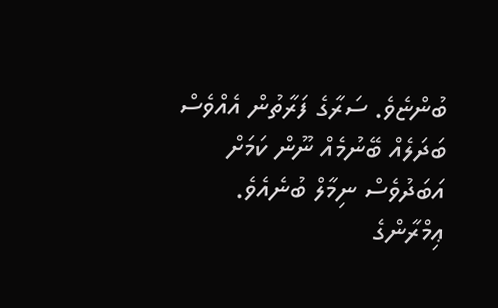ބުންޏެވެ. ސަރާގެ ފަރާތުން އެއްވެސް ބަދަލެއް ބޭނުމެއް ނޫން ކަމަށް އަބަދުވެސް ނިމާލް ބުނެއެވެ.
ޢިމްރާންގެ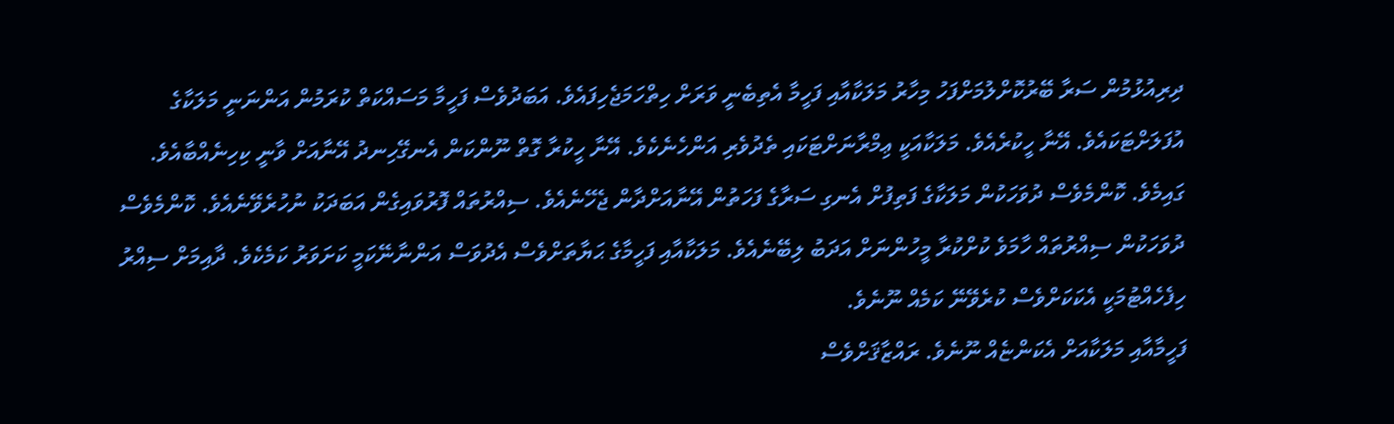ދިރިއުޅުމުން ސަރާ ބޭރުކޮށްލުމަށްފަހު މިހާރު މަލަކާއާއި ފަހީމާ އެތިބެނީ ވަރަށް ހިތްހަމަޖެހިފައެވެ. އަބަދުވެސް ފަހީމާ މަސައްކަތް ކުރަމުން އަންނަނީ މަލަކާގެ އުފަލަށްޓަކައެވެ. އޭނާ ހީކުރެއެވެ. މަލަކާއަކީ ޢިމްރާނަށްޓަކައި ތެދުވެރި އަންހެނެކެވެ. އޭނާ ހީކުރާ ގޮތް ނޫންކަން އެނގޭހިނދު އޭނާއަށް ވާނީ ކިހިނެއްބާއެވެ. ގައިމެވެ. ކޮންމެވެސް ދުވަހަކުން މަލަކާގެ ފަތިފުށް އެނގި ސަރާގެ ފަހަތުން އޭނާއަށްދާން ޖެހޭނެއެވެ. ސިއްރުތައް ފޮރުވައިގެން އަބަދަކު ނުހުރެވޭނެއެވެ. ކޮންމެވެސް ދުވަހަކުން ސިއްރުތައް ހާމަވެ ކުށްކުރާ މީހުންނަށް އަދަބު ލިބޭނެއެވެ. މަލަކާއާއި ފަހީމާގެ ޙަޔާތަށްވެސް އެދުވަސް އަންނާނޭކަމީ ކަށަވަރު ކަމެކެވެ. ދާއިމަށް ސިއްރު ހިފެހެއްޓުމަކީ އެކަކަށްވެސް ކުރެވޭނޭ ކަމެއް ނޫނެވެ.
ފަހީމާއާއި މަލަކާއަށް އެކަންޏެއް ނޫނެވެ. ރައްޒާޤަށްވެސް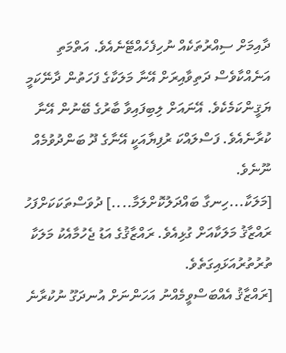ދާއިމަށް ސިއްރުތަކެއް ނުހިފެހެއްޓޭނެއެވެ. އަތްމަތި އަނެއްކާވެސް ދަތިވާއިރަށް އޭނާ މަލަކާގެ ފަހަތުން ދާނޭކަމީ ޔަޤީންކަމެކެވެ. އޭނައަށް ލިބިފައިވާ ބާރުގެ ބޭނުން އޭނާ ކުރާނެއެވެ. ފަސްލައްކަ ރުފިޔާއަކީ އޭނާގެ ދޫ ބަންދުވުމެއް ނޫނެވެ.
[މަލަކާ...ހިނގާ ބައްދަލުކޮށްލަމާ....] ދުވަސްތަކަކަށްފަހު ރައްޒާޤު މަލަކާއަށް ގުޅިއެވެ. ރައްޒާޤުގެ އަޑު ޖެހުމާއެކު މަލަކާ ތުރުތުރުއަޅައިގަތެވެ.
[ރައްޒާޤު އެއްބަސްވީމެއްނު އަހަންނަށް އުނދަގޫ ނުކުރާނެ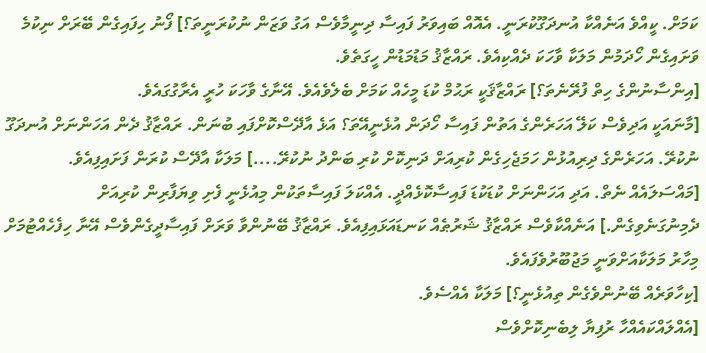ކަމަށް. ކީއްވެ އަނެއްކާ އުނދަގޫކުރަނީ. އެއޮއް ބައިވަރު ފައިސާ ދިނީމާވެސް އަގު ވަޒަން ނުކުރަނީތަ؟] ފޯނު ހިފައިގެން ބޭރަށް ނިކުމެ ވަށައިގެން ހޯދަމުން މަލަކާ ވާހަކަ ދެއްކިއެވެ. ރައްޒާޤު މަޑުމަޑުން ހީގަތެވެ.
[އިންސާނުންގެ ހިތް ފުރޭނެތަ؟] ރައްޒާޤަކީ ރަޙުމް ކުޑަ މީހެއް ކަމަށް ބެލެވެއެވެ. އޭނާގެ ވާހަކަ ހުރީ އެރާގުގައެވެ.
[މާނައަކީ އަދިވެސް ކަލޭ އަހަރެންގެ އަތުން ފައިސާ ހޯދަން އުޅެނީއޭތަ؟ އަޅެ އާދޭސްކޮށްފައި ބުނަން. ރައްޒާޤު ދެން އަހަންނަށް އުނދަގޫ ނުކުރޭ. އަހަރެންގެ ދިރިއުޅުން ހަމަޖެހިގެން ކުރިއަށް ދަނިކޮށް ކުރި ބަންދު ނުކުރޭ....] މަލަކާ އާދޭސް ކުރަން ފަށައިފިއެވެ.
[މައްސަލައެއް ނެތް. އަދި އަހަންނަށް ކުޑަކުޑަ ފައިސާކޮޅެއްދީ. އެއްކަލަ ފައިސާތަކުން މިއުޅެނީ ފެށި ވިޔަފާރިން ކުރިއަށް ދެމިނުގަނެވިގެން.] އަނެއްކާވެސް ރައްޒާޤު ޝަރުޠެއް ކަނޑައަޅައިފިއެވެ. ރައްޒާޤު ބޭނުންވާ ވަރަށް ފައިސާދީގެންވެސް އޭނާ ހިފެހެއްޓުމަށް މިހާރު މަލަކާއަށްވަނީ މަޖުބޫރުވެފައެވެ.
[ކިހާވަރެއް ބޭނުންވެގެން ތިއުޅެނީ؟] މަލަކާ އެއްސެވެ.
[އެއްލައްކައެއްހާ ރުފިޔާ ލިބެނިކޮށްވެސް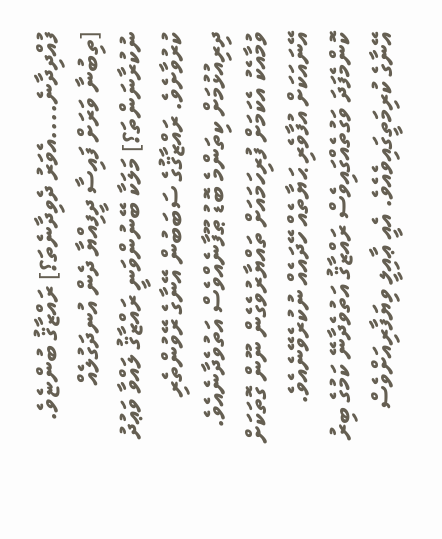ފުއްދިދާނެ....އެވަރު ދެވިދާނެތަ؟] ރައްޒާޤު ބުންޏެވެ.
[ތިބުނާ ވަރަށް ފައިސާ ދީފިއްޔާ ދެން އުނދަގުލެއް ނުކުރާނަންތަ؟] މަލަކާ ބޭނުންވަނީ ރައްޒާޤު ލައްވާ ވަޢުދު ކުރުވާށެވެ. ރައްޒާޤުގެ ސަބަބުން އޭނާގެ ރޭވުންތެރި ދިރިއުޅުމަށް ކިތަންމެ ބޮޑު ޠޫފާނެއްވެސް އަތުވެދާނެއެވެ. ވުމާއެކު އެކަމަށް ފުރިހަމައަށް ތައްޔާރުވެގެން ނޫން ގޮތަކަށް އޭނައަކަށް އުފާވެރި ޙަޔާތެއް ހޭދައެއް ނުކުރެވޭނެއެވެ. ކޮންމެފަދަ ވަގުތެއްގައިވެސް ރައްޒާޤު އަތުވެދާނޭ ކަމުގެ ބިރު އޭނާގެ ކުރިމަތީގައިވެއެވެ. އެއީ ޢާއިލީ ވިޔަފާރިއަށްވެސް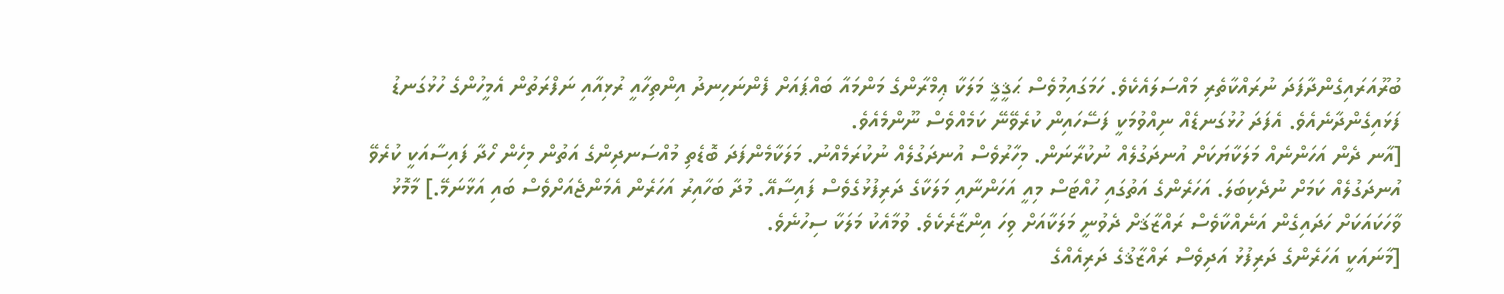ބުރޫއަރައިގެންދާފަދަ ނުރައްކާތެރި މައްސަލައެކެވެ. ހަމަގައިމުވެސް ޙަޤީޤީ މަލަކާ ޢިމްރާންގެ މަންމައާ ބައްޕައަށް ފެންނަހިނދު އިންތިހާއީ ރުޅިއާއި ނަފްރަތުން އެމީހުންގެ ހުޅުގަނޑު ފަޅައިގެންދާނެއެވެ. އެފަދަ ހުޅުގަނޑެއް ނިއްވުމަކީ ފަސޭހައިން ކުރެވޭނޭ ކަމެއްވެސް ނޫންމެއެވެ.
[އާނ ދެން އަހަންނެއް މަލަކާޔަކަށް އުނދަގުލެއް ނުކުރާނަން. މިހާރުވެސް އުނދަގުލެއް ނުކުރަމެއްނު. މަލަކާމެންފަދަ ބޮޑެތި މުއްސަނދިންގެ އަތުން މިހެން ހޯދާ ފައިސާއަކީ ކުރެވޭ އުނދަގުލެއް ކަމަށް ނުދެކިބަލަ. އަހަރެންގެ އަތުގައި ހުއްޓަސް މިއީ އަހަންނާއި މަލަކާގެ ދަރިފުޅުގެވެސް ފައިސާއޭ. މުދާ ބަހާއިރު އަހަރެން އެމަންޖެއަށްވެސް ބައި އަޅާނަމޭ.] މާމޮޅު ވާހަކައަކަށް ހަދައިގެން އަނެއްކާވެސް ރައްޒާޤަށް ދެވުނީ މަލަކާއަށް ވިހަ އިންޒާރެކެވެ. ވުމާއެކު މަލަކާ ސިހުނެވެ.
[މާނައަކީ އަހަރެންގެ ދަރިފުޅު އަދިވެސް ރައްޒާޤުގެ ދަރިއެއްގެ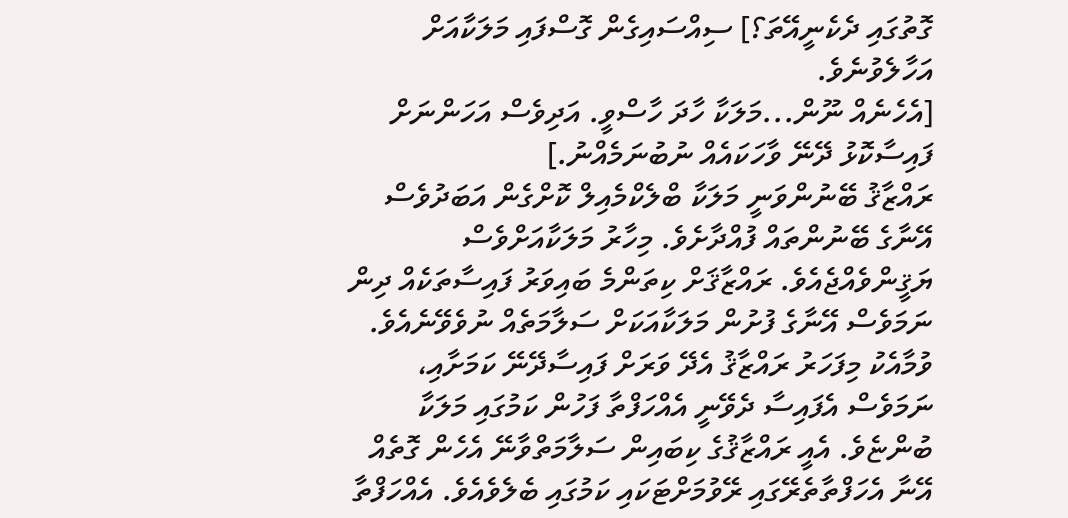ގޮތުގައި ދެކެނީއޭތަ؟] ސިއްސައިގެން ގޮސްފައި މަލަކާއަށް އަހާލެވުނެވެ.
[އެހެނެއް ނޫން...މަލަކާ ހާދަ ހާސްވީ. އަދިވެސް އަހަންނަށް ފައިސާކޮޅު ދޭނޭ ވާހަކައެއް ނުބުނަމެއްނު.]
ރައްޒާޤު ބޭނުންވަނީ މަލަކާ ބްލެކްމެއިލް ކޮށްގެން އަބަދުވެސް އޭނާގެ ބޭނުންތައް ފުއްދާށެވެ. މިހާރު މަލަކާއަށްވެސް ޔަޤީންވެއްޖެއެވެ. ރައްޒާޤަށް ކިތަންމެ ބައިވަރު ފައިސާތަކެއް ދިން ނަމަވެސް އޭނާގެ ފުށުން މަލަކާއަކަށް ސަލާމަތެއް ނުވެވޭނެއެވެ. ވުމާއެކު މިފަހަރު ރައްޒާޤު އެދޭ ވަރަށް ފައިސާދޭނޭ ކަމަށާއި، ނަމަވެސް އެފައިސާ ދެވޭނީ އެއްހަފްތާ ފަހުން ކަމުގައި މަލަކާ ބުންޏެވެ. އެއީ ރައްޒާޤުގެ ކިބައިން ސަލާމަތްވާނޭ އެހެން ގޮތެއް އޭނާ އެހަފްތާތެރޭގައި ރޭވުމަށްޓަކައި ކަމުގައި ބެލެވެއެވެ. އެއްހަފްތާ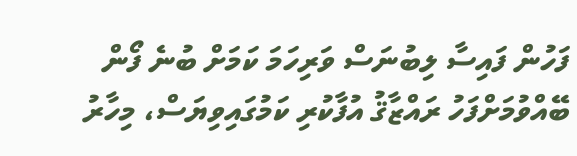ފަހުން ފައިސާ ލިބުނަސް ވަރިހަމަ ކަމަށް ބުނެ ފޯން ބޭއްވުމަށްފަހު ރައްޒާޤު އުފާކުރި ކަމުގައިވިޔަސް، މިހާރު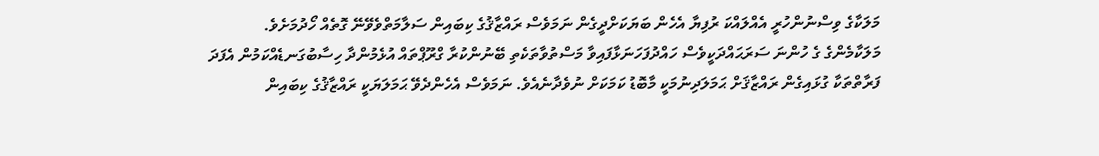މަލަކާގެ ވިސްނުންހުރީ އެއްލައްކަ ރުފިޔާ އެހެން ބަޔަކަށްދީގެން ނަމަވެސް ރައްޒާޤުގެ ކިބައިން ސަލާމަތްވެވޭނޭ ގޮތެއް ހޯދުމަށެވެ.
މަލަކާމެންގެ ގެ ހުންނަ ސަރަޙައްދަކީވެސް ހައްދުފަހަނަޅާފައިވާ މަސްތުވާތަކެތި ބޭނުންކުރާ ގްރޫޕްތައް އުޅެމުންދާ ހިސާބުގަނޑެއްކަމުން އެފަދަ ފަރާތްތަކާ ގުޅައިގެން ރައްޒާޤަށް ޙަމަލަދިނުމަކީ މާބޮޑު ކަމަކަށް ނުވެދާނެއެވެ. ނަމަވެސް އެހެންދެވޭ ޙަމަލަޔަކީ ރައްޒާޤުގެ ކިބައިން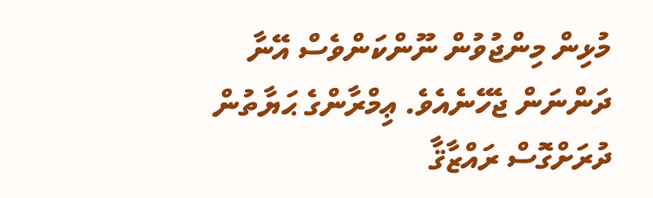މުޅިން މިންޖުވުން ނޫންކަންވެސް އޭނާ ދަންނަން ޖެހޭނެއެވެ. ޢިމްރާންގެ ޙަޔާތުން ދުރަށްގޮސް ރައްޒާޤާ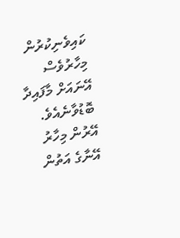ކައިވެނިކުރުން މިހާރުވެސް އޭނައަށް މާފައިދާ ބޮޑުވާނެއެވެ. އޭރުން މިހާރު އޭނާގެ އަތުން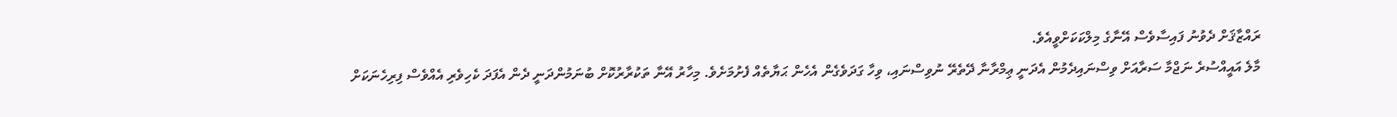ރައްޒާޤަށް ދެވުނު ފައިސާވެސް އޭނާގެ މިލްކަކަށްވީއެވެ.
މާލެ އައީއްސުރެ ނަޖްމާ ސަރާއަށް ވިސްނައިދެމުން އެދަނީ ޢިމްރާނާ ދޭތެރޭ ނުވިސްނައި، ވިހާ ގަދަވެގެން އެހެން ޙަޔާތެއް ފެށުމަށެވެ. މިހާރު އޭނާ ތަކުރާރުކޮށް ބުނަމުންދަނީ ދެން އެފަދަ ކެހިވެރި އެއްވެސް ފިރިހެނަކަށް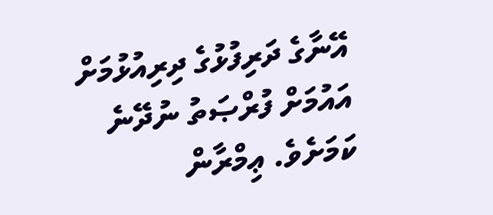އޭނާގެ ދަރިފުޅުގެ ދިރިއުޅުމަށް އައުމަށް ފުރްޞަތު ނުދޭނެ ކަމަށެވެ. ޢިމްރާން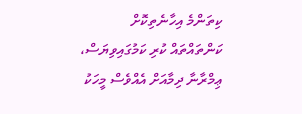ކިތަންމެ އިހާނެތިކޮށް ކަންތައްތައް ކުރި ކަމުގައިވިޔަސް، ޢިމްރާނާ ދިމާއަށް އެއްވެސް މީހަކު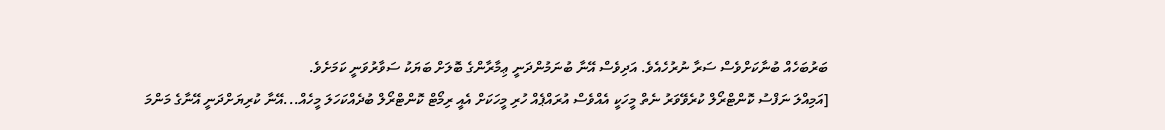ބަރުބަހެއް ބުނާކަށްވެސް ސަރާ ނުރުހެއެވެ. އަދިވެސް އޭނާ ބުނަމުންދަނީ ޢިމާރާންގެ ބޮލަށް ބަޔަކު ސަވާރުވަނީ ކަމަށެވެ.
[އަމިއްލަ ނަފްސު ކޮންޓްރޯލް ކުރެވޭވަރު ނެތް މީހަކީ އެއްވެސް އުރައްޕެއް ހުރި މީހަކަށް އެއީ ރިމޯޓް ކޮންޓްރޯލް ބުދެއްކަހަލަ މީހެއް...އޭނާ ކުރިޔަށްދަނީ އޭނާގެ މަންމަ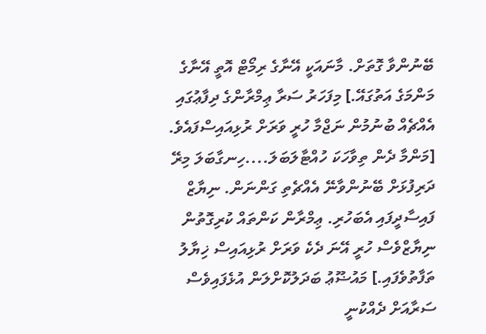ބޭނުންވާ ގޮތަށް. މާނައަކީ އޭނާގެ ރިމޯޓް އޮތީ އޭނާގެ މަންމަގެ އަތުގައޭ.] މިފަހަރު ސަރާ ޢިމްރާންގެ ދިފާޢުގައި އެއްޗެއް ބުނުމުން ނަޖްމާ ހުރީ ވަރަށް ރުޅިއައިސްފައެވެ.
[މަންމާ ދެން ތިވާހަކަ ހުއްޓާލަބަލަ....ހިނގާބަލަ މިރޭ ދަރިފުޅަށް ބޭނުންވާނޭ އެއްޗެތި ގަންނަން. ނިޔާޒް ފައިސާދީފައި އެބަހުރި. ޢިމްރާން ކަންތައް ކުރިގޮތުން ނިޔާޒްވެސް ހުރީ އޭނަ ދެކެ ވަރަށް ރުޅިއައިސް ޚިޔާލު ތަފާތުވެފައި.] މައުޟޫޢު ބަދަލުކޮށްލަން އުޅެފައިވެސް ސަރާއަށް ދެއްކުނީ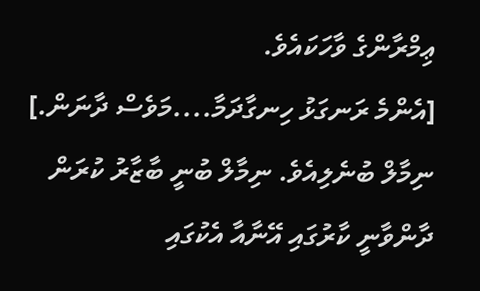ޢިމްރާންގެ ވާހަކައެވެ.
[އެންމެ ރަނގަޅު ހިނގާދަމާ....މަވެސް ދާނަން.] ނިމާލް ބުނެލިއެވެ. ނިމާލް ބުނީ ބާޒާރު ކުރަން ދާންވާނީ ކާރުގައި އޭނާއާ އެކުގައި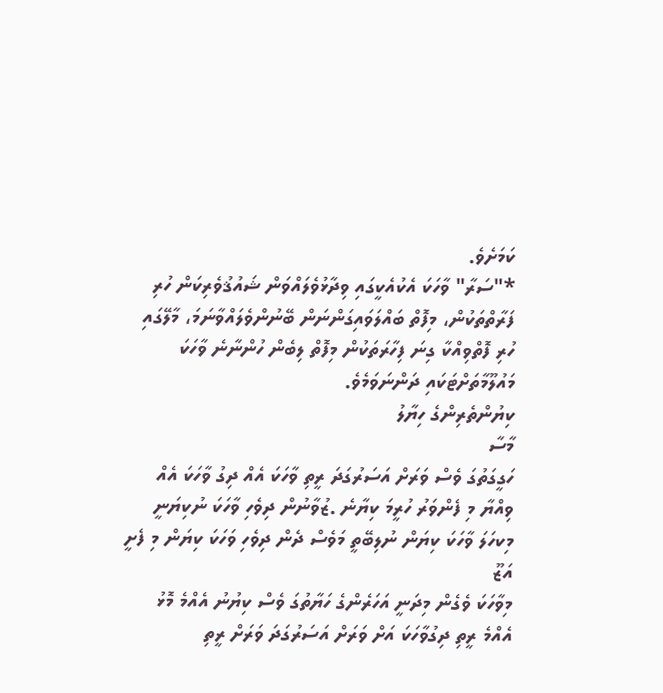ކަމަށެވެ.
*"ސަރާ" ވާހަކަ އެކުއެކީގައި ވިދާޅުވެލައްވަން ޝައުޤުވެރިކަން ހުރި ފަރާތްތަކުން، މިފޮތް ބައްލަވައިގަންނަން ބޭނުންވެލައްވާނަމަ، މާލޭގައި ހުރި ފޮތްވިއްކާ ގިނަ ފިހާރަތަކުން މިފޮތް ލިބެން ހުންނާނެ ވާހަކަ މައުލޫމާތަށްޓަކައި ދަންނަވަމެވެ.
ކިޔުންތެރިންގެ ހިޔާލު
މާސާ
ހަގީގަތުގަ ވެސް ވަރަށް އަސަރުގަދަ ރީތި ވާހަކަ އެއް ދިގު ވާހަކަ އެއް ވިއްޔާ މި ފެންވަރު ހުރީމަ ކިޔާނެ .ޒުވާނުން ދިވެހި ވާހަކަ ނުކިޔަނީ މިކހަލަ ވާހަކަ ކިޔަން ނުލިބޭތީ މަވެސް ދެން ދިވެހި ވަހަކަ ކިޔަން މި ފެށީ
އަޒޫ
މިވާހަކަ ވެގެން މިދަނީ އަހަރެންގެ ހަޔާތުގަ ވެސް ކިޔުނު އެއްމެ މޮޅު އެއްމެ ރީތި ދިގުވާހަކަ އަށް ވަރަށް އަސަރުގަދަ ވަރަށް ރީތި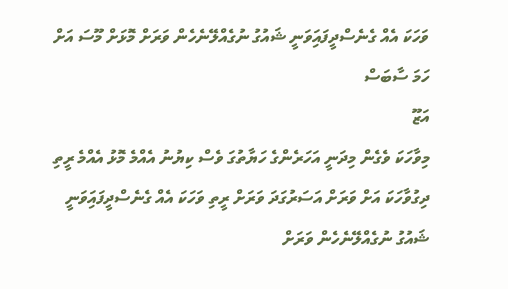ވަހަކަ އެއް ގެނެސްދީފައަިވަނީ ޝައުގު ނުގެއްލޭނެހެން ވަރަށް މޮޅަށް މޫސަ އަށް ހަމަ ސާބަސް
އަޒޫ
މިވާހަކަ ވެގެން މިދަނީ އަހަރެންގެ ހަޔާތުގަ ވެސް ކިޔުނު އެއްމެ މޮޅު އެއްމެ ރީތި ދިގުވާހަކަ އަށް ވަރަށް އަސަރުގަދަ ވަރަށް ރީތި ވަހަކަ އެއް ގެނެސްދީފައަިވަނީ ޝައުގު ނުގެއްލޭނެހެން ވަރަށް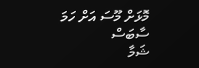މޮޅަށް މޫސަ އަށް ހަމަ ސާބަސް
ޝަމާ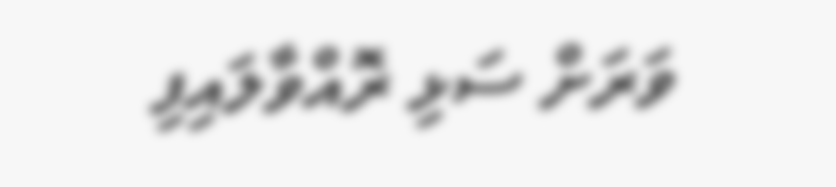ވަރަށް ސަޅި ރޮއްވާލައިފި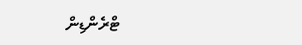ޓްރެންޑިން